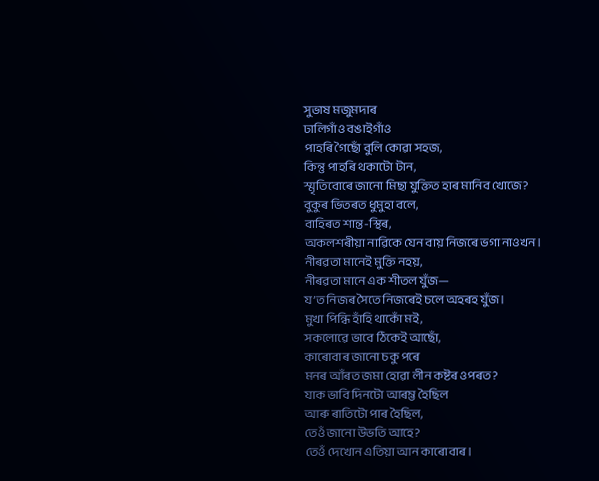সুভাষ মজুমদাৰ
ঢালিগাঁও বঙাইগাঁও
পাহৰি গৈছোঁ বুলি কোৱা সহজ,
কিন্তু পাহৰি থকাটো টান,
স্মৃতিবোৰে জানো মিছা যুক্তিত হাৰ মানিব খোজে?
বুকুৰ ভিতৰত ধুমুহা বলে,
বাহিৰত শান্ত-স্থিৰ,
অকলশৰীয়া নাৱিকে যেন বায় নিজৰে ভগা নাওখন।
নীৰৱতা মানেই মুক্তি নহয়,
নীৰৱতা মানে এক শীতল যুঁজ—
য’ত নিজৰ সৈতে নিজৰেই চলে অহৰহ যুঁজ।
মুখা পিন্ধি হাঁহি থাকোঁ মই,
সকলোৱে ভাবে ঠিকেই আছোঁ,
কাৰোবাৰ জানো চকু পৰে
মনৰ আঁৰত জমা হোৱা লীন কষ্টৰ ওপৰত?
যাক ভাবি দিনটো আৰম্ভ হৈছিল
আৰু ৰাতিটো পাৰ হৈছিল,
তেওঁ জানো উভতি আহে?
তেওঁ দেখোন এতিয়া আন কাৰোবাৰ।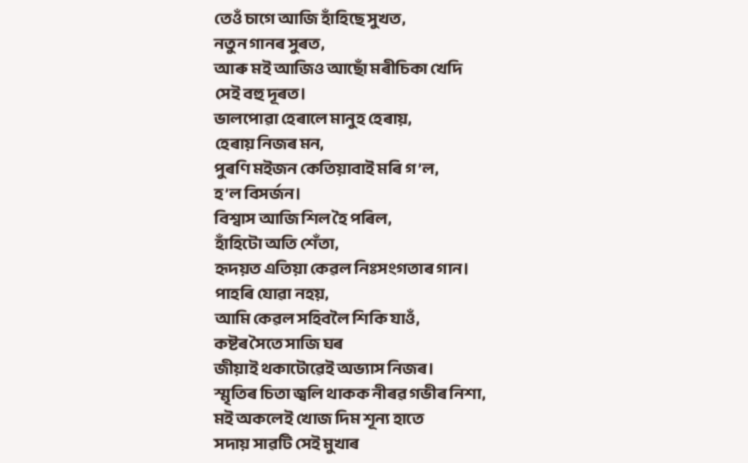তেওঁ চাগে আজি হাঁহিছে সুখত,
নতুন গানৰ সুৰত,
আৰু মই আজিও আছোঁ মৰীচিকা খেদি
সেই বহু দূৰত।
ভালপোৱা হেৰালে মানুহ হেৰায়,
হেৰায় নিজৰ মন,
পুৰণি মইজন কেতিয়াবাই মৰি গ’ল,
হ’ল বিসর্জন।
বিশ্বাস আজি শিল হৈ পৰিল,
হাঁহিটো অতি শেঁতা,
হৃদয়ত এতিয়া কেৱল নিঃসংগতাৰ গান।
পাহৰি যোৱা নহয়,
আমি কেৱল সহিবলৈ শিকি যাওঁ,
কষ্টৰ সৈতে সাজি ঘৰ
জীয়াই থকাটোৱেই অভ্যাস নিজৰ।
স্মৃতিৰ চিতা জ্বলি থাকক নীৰৱ গভীৰ নিশা,
মই অকলেই খোজ দিম শূন্য হাতে
সদায় সাৱটি সেই মুখাৰ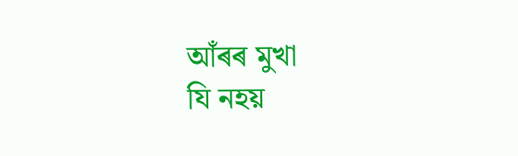আঁৰৰ মুখা
যি নহয়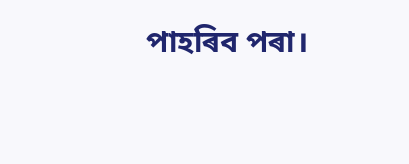পাহৰিব পৰা।